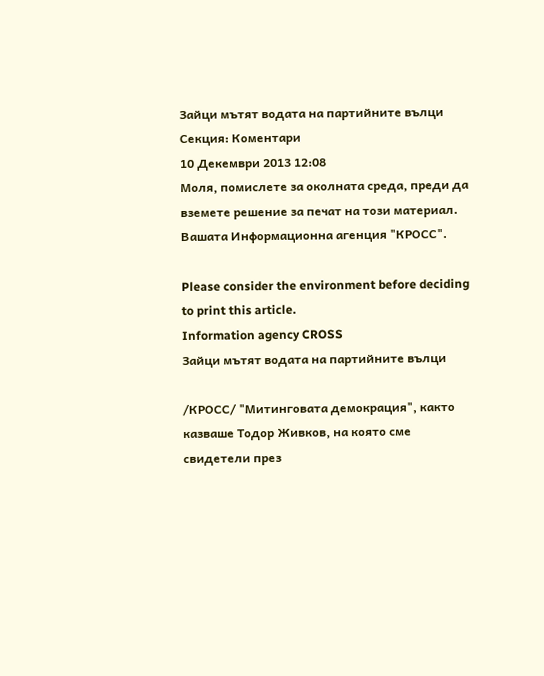Зайци мътят водата на партийните вълци
Секция: Коментари
10 Декември 2013 12:08
Моля, помислете за околната среда, преди да вземете решение за печат на този материал.
Вашата Информационна агенция "КРОСС".

Please consider the environment before deciding to print this article.
Information agency CROSS
Зайци мътят водата на партийните вълци

/КРОСС/ "Митинговата демокрация", както казваше Тодор Живков, на която сме свидетели през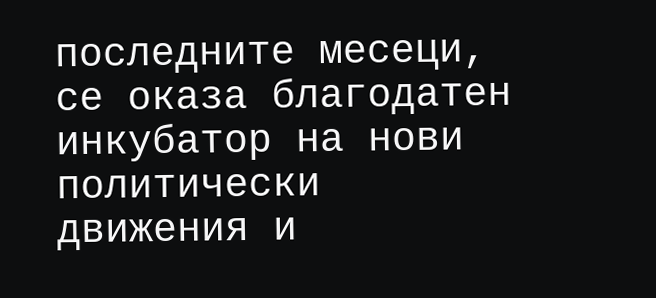последните месеци, се оказа благодатен инкубатор на нови политически движения и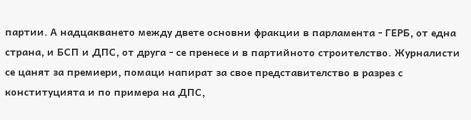партии. А надцакването между двете основни фракции в парламента - ГЕРБ, от една страна, и БСП и ДПС, от друга - се пренесе и в партийното строителство. Журналисти се цанят за премиери, помаци напират за свое представителство в разрез с конституцията и по примера на ДПС,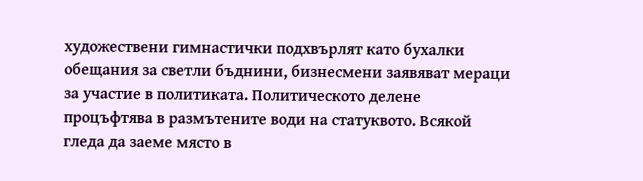художествени гимнастички подхвърлят като бухалки обещания за светли бъднини, бизнесмени заявяват мераци за участие в политиката. Политическото делене процъфтява в размътените води на статуквото. Всякой гледа да заеме място в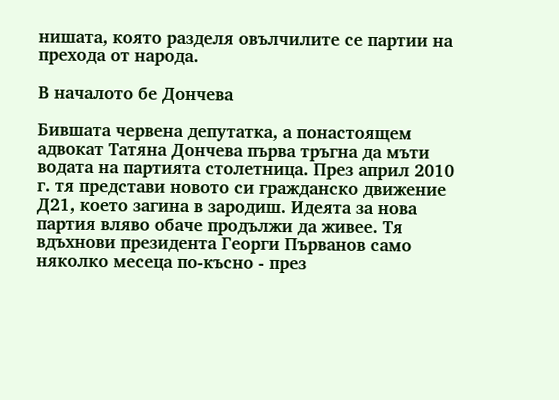нишата, която разделя овълчилите се партии на прехода от народа.

В началото бе Дончева

Бившата червена депутатка, а понастоящем адвокат Татяна Дончева първа тръгна да мъти водата на партията столетница. През април 2010 г. тя представи новото си гражданско движение Д21, което загина в зародиш. Идеята за нова партия вляво обаче продължи да живее. Тя вдъхнови президента Георги Първанов само няколко месеца по-късно - през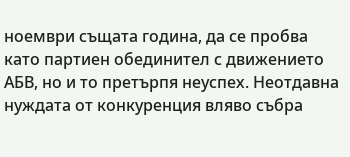ноември същата година, да се пробва като партиен обединител с движението АБВ, но и то претърпя неуспех. Неотдавна нуждата от конкуренция вляво събра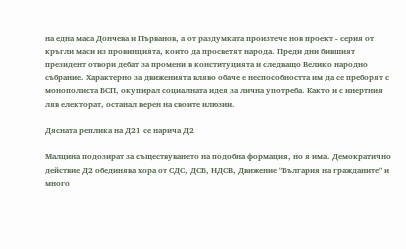на една маса Дончева и Първанов, а от раздумката произтече нов проект - серия от кръгли маси из провинцията, които да просветят народа. Преди дни бившият президент отвори дебат за промени в конституцията и следващо Велико народно събрание. Характерно за движенията вляво обаче е неспособността им да се преборят с монополиста БСП, окупирал социалната идея за лична употреба. Както и с инертния ляв електорат, останал верен на своите илюзии.

Дясната реплика на Д21 се нарича Д2

Малцина подозират за съществуването на подобна формация, но я има. Демократично действие Д2 обединява хора от СДС, ДСБ, НДСВ, Движение "България на гражданите" и много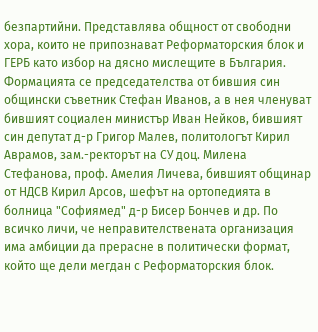безпартийни. Представлява общност от свободни хора, които не припознават Реформаторския блок и ГЕРБ като избор на дясно мислещите в България. Формацията се председателства от бившия син общински съветник Стефан Иванов, а в нея членуват бившият социален министър Иван Нейков, бившият син депутат д-р Григор Малев, политологът Кирил Аврамов, зам.-ректорът на СУ доц. Милена Стефанова, проф. Амелия Личева, бившият общинар от НДСВ Кирил Арсов, шефът на ортопедията в болница "Софиямед" д-р Бисер Бончев и др. По всичко личи, че неправителствената организация има амбиции да прерасне в политически формат, който ще дели мегдан с Реформаторския блок.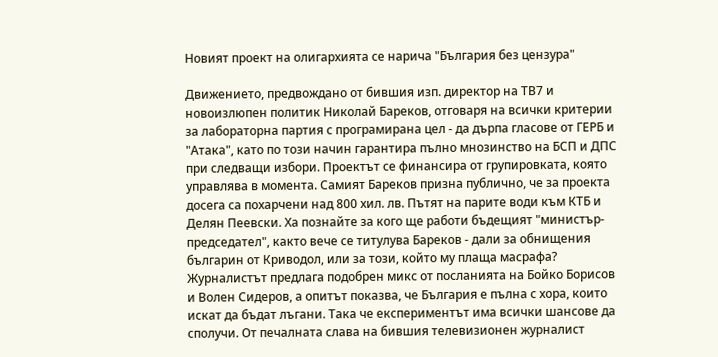Новият проект на олигархията се нарича "България без цензура"

Движението, предвождано от бившия изп. директор на ТВ7 и новоизлюпен политик Николай Бареков, отговаря на всички критерии за лабораторна партия с програмирана цел - да дърпа гласове от ГЕРБ и "Атака", като по този начин гарантира пълно мнозинство на БСП и ДПС при следващи избори. Проектът се финансира от групировката, която управлява в момента. Самият Бареков призна публично, че за проекта досега са похарчени над 800 хил. лв. Пътят на парите води към КТБ и Делян Пеевски. Ха познайте за кого ще работи бъдещият "министър-председател", както вече се титулува Бареков - дали за обнищения българин от Криводол, или за този, който му плаща масрафа? Журналистът предлага подобрен микс от посланията на Бойко Борисов и Волен Сидеров, а опитът показва, че България е пълна с хора, които искат да бъдат лъгани. Така че експериментът има всички шансове да сполучи. От печалната слава на бившия телевизионен журналист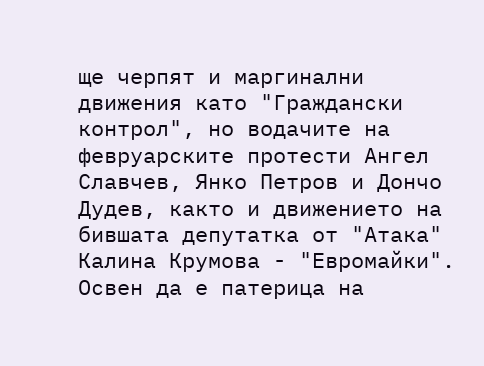ще черпят и маргинални движения като "Граждански контрол", но водачите на февруарските протести Ангел Славчев, Янко Петров и Дончо Дудев, както и движението на бившата депутатка от "Атака" Калина Крумова - "Евромайки". Освен да е патерица на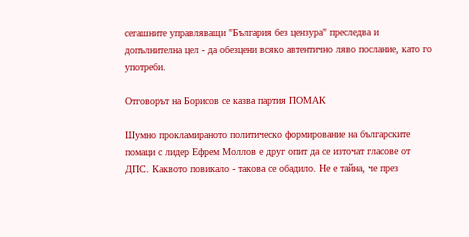сегашните управляващи "България без цензура" преследва и допълнителна цел - да обезцени всяко автентично ляво послание, като го употреби.

Отговорът на Борисов се казва партия ПОМАК

Шумно прокламираното политическо формирование на българските помаци с лидер Ефрем Моллов е друг опит да се източат гласове от ДПС. Каквото повикало - такова се обадило. Не е тайна, че през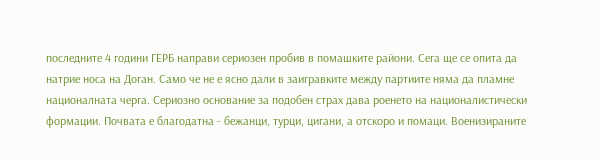последните 4 години ГЕРБ направи сериозен пробив в помашките райони. Сега ще се опита да натрие носа на Доган. Само че не е ясно дали в заигравките между партиите няма да пламне националната черга. Сериозно основание за подобен страх дава роенето на националистически формации. Почвата е благодатна - бежанци, турци, цигани, а отскоро и помаци. Военизираните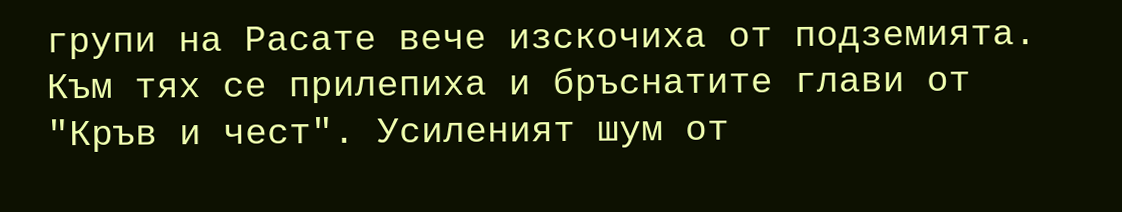групи на Расате вече изскочиха от подземията. Към тях се прилепиха и бръснатите глави от "Кръв и чест". Усиленият шум от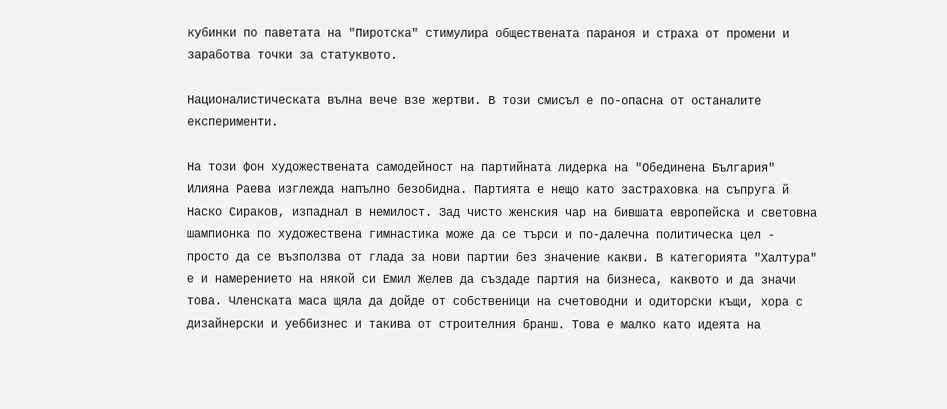кубинки по паветата на "Пиротска" стимулира обществената параноя и страха от промени и заработва точки за статуквото.

Националистическата вълна вече взе жертви. В този смисъл е по-опасна от останалите експерименти.

На този фон художествената самодейност на партийната лидерка на "Обединена България" Илияна Раева изглежда напълно безобидна. Партията е нещо като застраховка на съпруга й Наско Сираков, изпаднал в немилост. Зад чисто женския чар на бившата европейска и световна шампионка по художествена гимнастика може да се търси и по-далечна политическа цел - просто да се възползва от глада за нови партии без значение какви. В категорията "Халтура" е и намерението на някой си Емил Желев да създаде партия на бизнеса, каквото и да значи това. Членската маса щяла да дойдe от собственици на счетоводни и одиторски къщи, хора с дизайнерски и уеббизнес и такива от строителния бранш. Това е малко като идеята на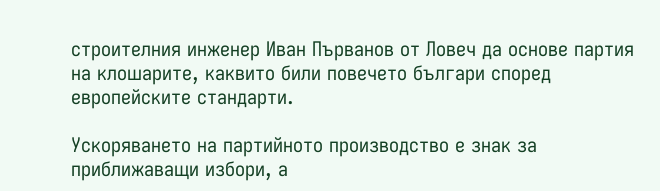строителния инженер Иван Първанов от Ловеч да основе партия на клошарите, каквито били повечето българи според европейските стандарти.

Ускоряването на партийното производство е знак за приближаващи избори, а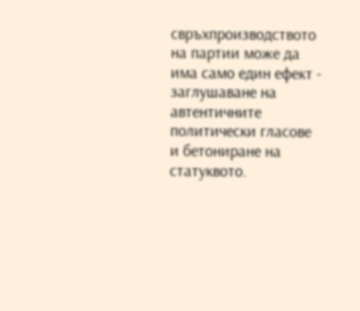свръхпроизводството на партии може да има само един ефект - заглушаване на автентичните политически гласове и бетониране на статуквото.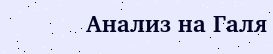Анализ на Галя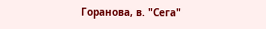Горанова, в. "Сега"